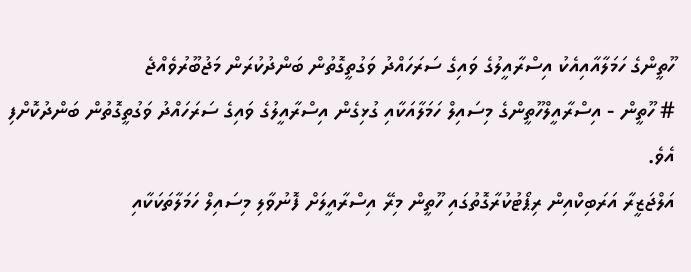ހޫތީންގެ ހަމަލާއާއިއެކު އިސްރާއީލުގެ ވައިގެ ސަރަހައްދު ވަގުތީގޮތުން ބަންދުކުރަން މަޖުބޫރުވެއްޖެ
# ހޫތީން - އިސްރާއީލްހޫތީންގެ މިސައިލް ހަމަލާއަކާއި ގުޅިގެން އިސްރާއީލުގެ ވައިގެ ސަރަހައްދު ވަގުތީގޮތުން ބަންދުކޮށްފި އެވެ.
އަލްޖަޒީރާ އަރަބިކްއިން ރިޕޯޓުކުރާގޮތުގައި ހޫތީން މިރޭ އިސްރާއީލަށް ފޮނުވާލި މިސައިލް ހަމަލާތަކަކާއި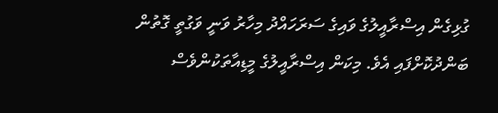ގުޅިގެން އިސްރާއީލުގެ ވައިގެ ސަރަހައްދު މިހާރު ވަނީ ވަގުތީ ގޮތުން ބަންދުކޮށްފައި އެވެ. މިކަން އިސްރާއީލުގެ މީޑިއާތަކުންވެސް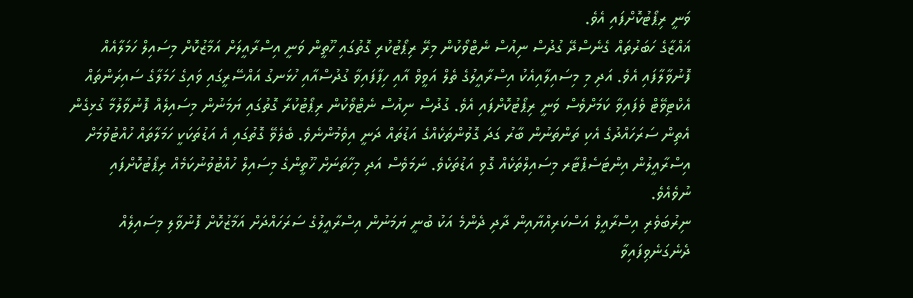ވަނީ ރިޕޯޓުކޮށްފައި އެވެ.
ޣައްޒާގެ ހަބަރުތައް ގެނެސްދޭ ގުދުސް ނިއުސް ނެޓްވޯކުން މިރޭ ރިޕޯޓުކުރި ގޮތުގައި ހޫތީން ވަނީ އިސްރާއީލަށް އަމާޒުކޮށް މިސައިލް ހަމަލާއެއް ފޮނުވާލާފައި އެވެ. އަދި މި މިސައިލާއިއެކު އިސްރާއީލުގެ ތެލް އަވީވް އާއި ހިފާފައިވާ ގުދުސްއާއި ހުޅަނގު އައްސޭރީގައި ވައިގެ ހަމަލާގެ ސައިރަންތައް އެކްޓިވޭޓް ވެފައިވާ ކަމަށްވެސް ވަނީ ރިޕޯޓުކޮށްފައި އެވެ. ގުދުސް ނިއުސް ނެޓްވޯކުން ރިޕޯޓުކުރާ ގޮތުގައި ޔަމަނުން މިސައިލެއް ފޮނުވާލުމާ ގުޅިގެން އެތިން ސަރަހައްދުގެ އެކި ތަންތަނުން ބާރު ގަދަ ގޮވުންތަކެއްގެ އަޑުތައް ދަނީ އިވެމުންނެވެ. ބެލެވޭ ގޮތުގައި އެ އަޑުތަކަކީ ހަމަލާތައް ހުއްޓުވުމަށް އިސްރާއީލުން އިންޓަސެޕްޓާރ މިސައިލްތަކެއް ގޮވި އަޑުތަކެވެ. ނަމަވެސް އަދި މިހާތަނަށް ހޫތީންގެ މިސައިލް ހުއްޓުވުނުކަމެއް ރިޕޯޓުކޮށްފައި ނުވެއެވެ.
ނިރުބަވެރި އިސްރާއީލް އަސްކަރިއްޔާއިން ދާދި ދެންމެ އަކު ބުނީ ޔަމަނުން އިސްރާއީލުގެ ސަރަހައްދަށް އަމާޒުކޮށް ފޮނުވާލި މިސައިލެއް ދެނެގަނެވިފައިވާ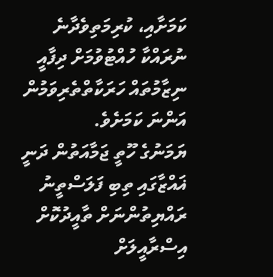ކަމަށާއި، ކުރިމަތިވެދާނެ ނުރައްކާ ހުއްޓުވުމަށް ދިފާއީ ނިޒާމުތައް ހަރަކާތްތެރިވަމުން އަންނަ ކަމަށެވެ.
ޔަމަނުގެ ހޫތީ ޖަމާއަތުން ދަނީ ޣައްޒާގައި ތިބި ފަލަސްތީނު ރައްޔިތުންނަށް ތާއީދުކޮށް އިސްރާއީލަށް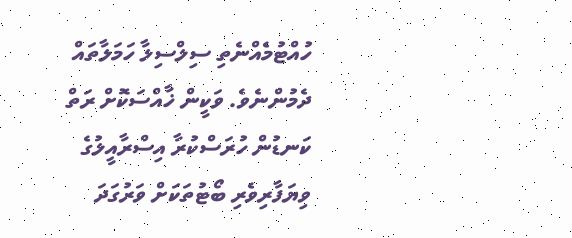ހުއްޓުމެއްނެތި ސިލްސިލާ ހަމަލާތައް ދެމުންނެވެ. ވަކީން ޚާއްސަކޮށް ރަތް ކަނޑުން ހުރަސްކުރާ އިސްރާއީލުގެ ވިޔަފާރިވެރި ބޯޓުތަކަށް ވަރުގަދަ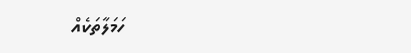ހަމަލާތަކެއް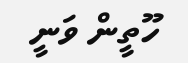ހޫތީން ވަނީ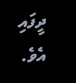ދީފައި އެވެ.